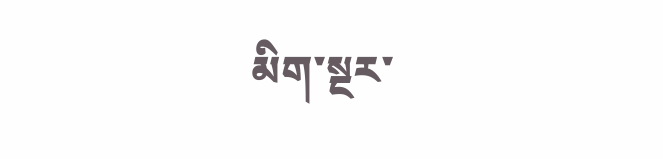མིག་སྔར་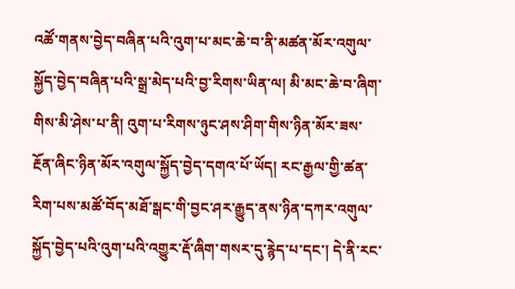འཚོ་གནས་བྱེད་བཞིན་པའི་འུག་པ་མང་ཆེ་བ་ནི་མཚན་མོར་འགུལ་སྐྱོད་བྱེད་བཞིན་པའི་སྒྲ་མེད་པའི་བྱ་རིགས་ཡིན་ལ། མི་མང་ཆེ་བ་ཞིག་གིས་མི་ཤེས་པ་ནི། འུག་པ་རིགས་ཉུང་ཤས་ཤིག་གིས་ཉིན་མོར་ཟས་རྔོན་ཞིང་ཉིན་མོར་འགུལ་སྐྱོད་བྱེད་དགའ་པོ་ཡོད། རང་རྒྱལ་གྱི་ཚན་རིག་པས་མཚོ་བོད་མཐོ་སྒང་གི་བྱང་ཤར་རྒྱུད་ནས་ཉིན་དཀར་འགུལ་སྐྱོད་བྱེད་པའི་འུག་པའི་འགྱུར་རྡོ་ཞིག་གསར་དུ་རྙེད་པ་དང་། དེ་ནི་རང་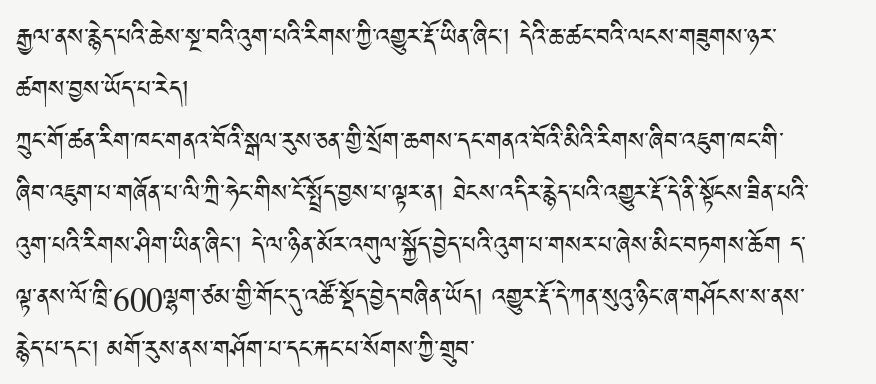རྒྱལ་ནས་རྙེད་པའི་ཆེས་སྔ་བའི་འུག་པའི་རིགས་ཀྱི་འགྱུར་རྡོ་ཡིན་ཞིང་། དེའི་ཆ་ཚང་བའི་ལངས་གཟུགས་ཉར་ཚགས་བྱས་ཡོད་པ་རེད།
ཀྲུང་གོ་ཚན་རིག་ཁང་གནའ་བོའི་སྒལ་རུས་ཅན་གྱི་སྲོག་ཆགས་དང་གནའ་བོའི་མིའི་རིགས་ཞིབ་འཇུག་ཁང་གི་ཞིབ་འཇུག་པ་གཞོན་པ་ལི་ཀྲི་ཧེང་གིས་ངོ་སྤྲོད་བྱས་པ་ལྟར་ན། ཐེངས་འདིར་རྙེད་པའི་འགྱུར་རྡོ་དེ་ནི་སྟོངས་ཟིན་པའི་འུག་པའི་རིགས་ཤིག་ཡིན་ཞིང་། དེ་ལ་ཉིན་མོར་འགུལ་སྐྱོད་བྱེད་པའི་འུག་པ་གསར་པ་ཞེས་མིང་བཏགས་ཆོག ད་ལྟ་ནས་ལོ་ཁྲི་600ལྷག་ཙམ་གྱི་གོང་དུ་འཚོ་སྡོད་བྱེད་བཞིན་ཡོད། འགྱུར་རྡོ་དེ་ཀན་སུའུ་ཉིང་ཞ་གཤོངས་ས་ནས་རྙེད་པ་དང་། མགོ་རུས་ནས་གཤོག་པ་དང་རྐང་པ་སོགས་ཀྱི་གྲུབ་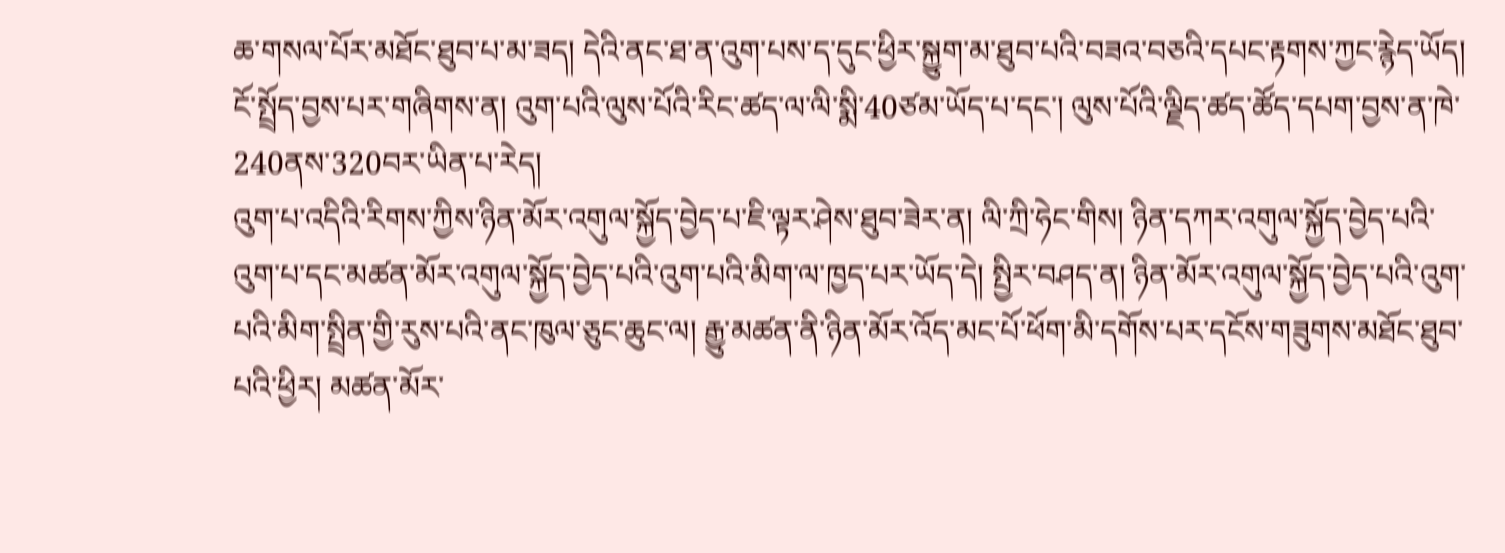ཆ་གསལ་པོར་མཐོང་ཐུབ་པ་མ་ཟད། དེའི་ནང་ཐ་ན་འུག་པས་ད་དུང་ཕྱིར་སྐྱུག་མ་ཐུབ་པའི་བཟའ་བཅའི་དཔང་རྟགས་ཀྱང་རྙེད་ཡོད། ངོ་སྤྲོད་བྱས་པར་གཞིགས་ན། འུག་པའི་ལུས་པོའི་རིང་ཚད་ལ་ལི་སྨི་40ཙམ་ཡོད་པ་དང་། ལུས་པོའི་ལྗིད་ཚད་ཚོད་དཔག་བྱས་ན་ཁེ་240ནས་320བར་ཡིན་པ་རེད།
འུག་པ་འདིའི་རིགས་ཀྱིས་ཉིན་མོར་འགུལ་སྐྱོད་བྱེད་པ་ཇི་ལྟར་ཤེས་ཐུབ་ཟེར་ན། ལི་ཀྲི་ཧེང་གིས། ཉིན་དཀར་འགུལ་སྐྱོད་བྱེད་པའི་འུག་པ་དང་མཚན་མོར་འགུལ་སྐྱོད་བྱེད་པའི་འུག་པའི་མིག་ལ་ཁྱད་པར་ཡོད་དེ། སྤྱིར་བཤད་ན། ཉིན་མོར་འགུལ་སྐྱོད་བྱེད་པའི་འུག་པའི་མིག་སྤྲིན་གྱི་རུས་པའི་ནང་ཁུལ་ཅུང་ཆུང་ལ། རྒྱུ་མཚན་ནི་ཉིན་མོར་འོད་མང་པོ་ཕོག་མི་དགོས་པར་དངོས་གཟུགས་མཐོང་ཐུབ་པའི་ཕྱིར། མཚན་མོར་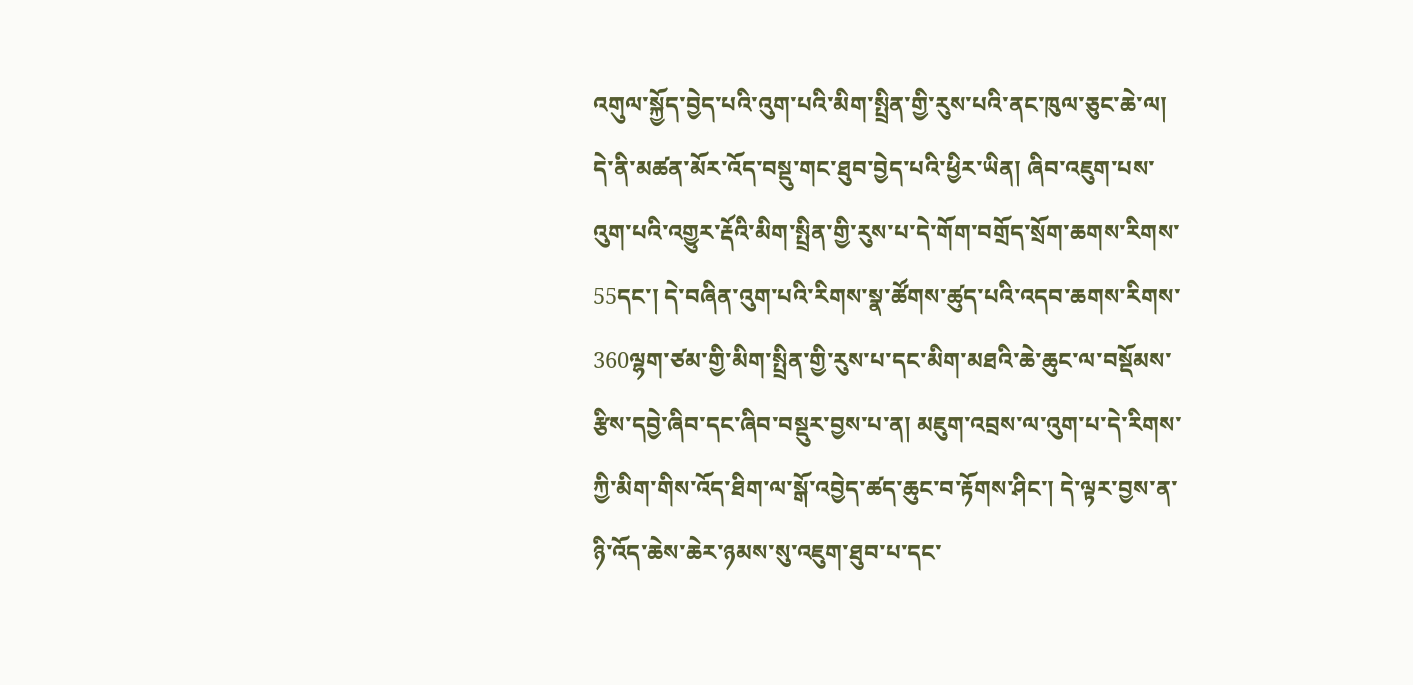འགུལ་སྐྱོད་བྱེད་པའི་འུག་པའི་མིག་སྤྲིན་གྱི་རུས་པའི་ནང་ཁུལ་ཅུང་ཆེ་ལ། དེ་ནི་མཚན་མོར་འོད་བསྡུ་གང་ཐུབ་བྱེད་པའི་ཕྱིར་ཡིན། ཞིབ་འཇུག་པས་འུག་པའི་འགྱུར་རྡོའི་མིག་སྤྲིན་གྱི་རུས་པ་དེ་གོག་བགྲོད་སྲོག་ཆགས་རིགས་55དང་། དེ་བཞིན་འུག་པའི་རིགས་སྣ་ཚོགས་ཚུད་པའི་འདབ་ཆགས་རིགས་360ལྷག་ཙམ་གྱི་མིག་སྤྲིན་གྱི་རུས་པ་དང་མིག་མཐའི་ཆེ་ཆུང་ལ་བསྡོམས་རྩིས་དབྱེ་ཞིབ་དང་ཞིབ་བསྡུར་བྱས་པ་ན། མཇུག་འབྲས་ལ་འུག་པ་དེ་རིགས་ཀྱི་མིག་གིས་འོད་ཐིག་ལ་སྒོ་འབྱེད་ཚད་ཆུང་བ་རྟོགས་ཤིང་། དེ་ལྟར་བྱས་ན་ཉི་འོད་ཆེས་ཆེར་ཉམས་སུ་འཇུག་ཐུབ་པ་དང་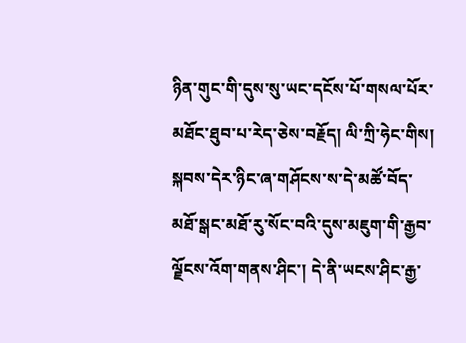ཉིན་གུང་གི་དུས་སུ་ཡང་དངོས་པོ་གསལ་པོར་མཐོང་ཐུབ་པ་རེད་ཅེས་བརྗོད། ལི་ཀྲི་ཧེང་གིས། སྐབས་དེར་ཉིང་ཞ་གཤོངས་ས་དེ་མཚོ་བོད་མཐོ་སྒང་མཐོ་རུ་སོང་བའི་དུས་མཇུག་གི་རྒྱབ་ལྗོངས་འོག་གནས་ཤིང་། དེ་ནི་ཡངས་ཤིང་རྒྱ་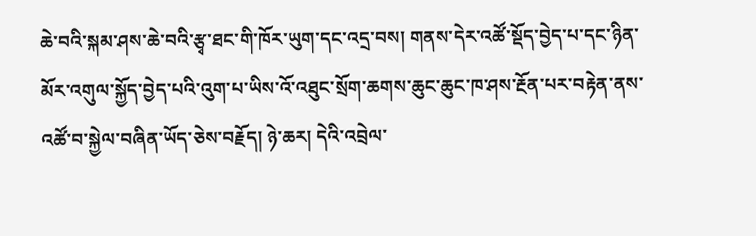ཆེ་བའི་སྐམ་ཤས་ཆེ་བའི་རྩྭ་ཐང་གི་ཁོར་ཡུག་དང་འདྲ་བས། གནས་དེར་འཚོ་སྡོད་བྱེད་པ་དང་ཉིན་མོར་འགུལ་སྐྱོད་བྱེད་པའི་འུག་པ་ཡིས་འོ་འཐུང་སྲོག་ཆགས་ཆུང་ཆུང་ཁ་ཤས་རྔོན་པར་བརྟེན་ནས་འཚོ་བ་སྐྱེལ་བཞིན་ཡོད་ཅེས་བརྗོད། ཉེ་ཆར། དེའི་འབྲེལ་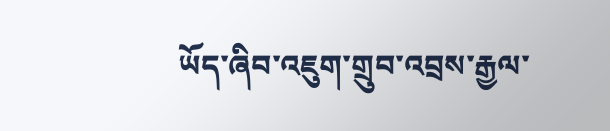ཡོད་ཞིབ་འཇུག་གྲུབ་འབྲས་རྒྱལ་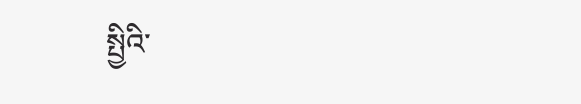སྤྱིའི་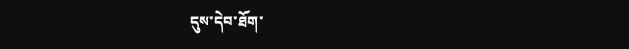དུས་དེབ་ཐོག་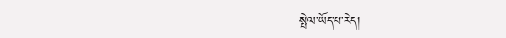སྤེལ་ཡོད་པ་རེད།